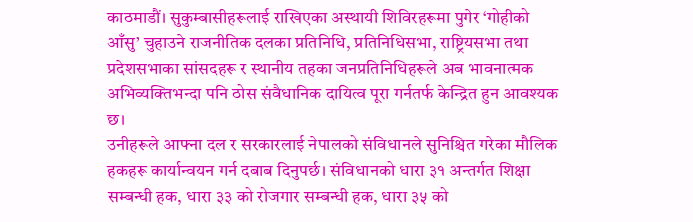काठमाडौं। सुकुम्बासीहरूलाई राखिएका अस्थायी शिविरहरूमा पुगेर ‘गोहीको आँसु’ चुहाउने राजनीतिक दलका प्रतिनिधि, प्रतिनिधिसभा, राष्ट्रियसभा तथा प्रदेशसभाका सांसदहरू र स्थानीय तहका जनप्रतिनिधिहरूले अब भावनात्मक अभिव्यक्तिभन्दा पनि ठोस संवैधानिक दायित्व पूरा गर्नतर्फ केन्द्रित हुन आवश्यक छ।
उनीहरूले आफ्ना दल र सरकारलाई नेपालको संविधानले सुनिश्चित गरेका मौलिक हकहरू कार्यान्वयन गर्न दबाब दिनुपर्छ। संविधानको धारा ३१ अन्तर्गत शिक्षा सम्बन्धी हक, धारा ३३ को रोजगार सम्बन्धी हक, धारा ३५ को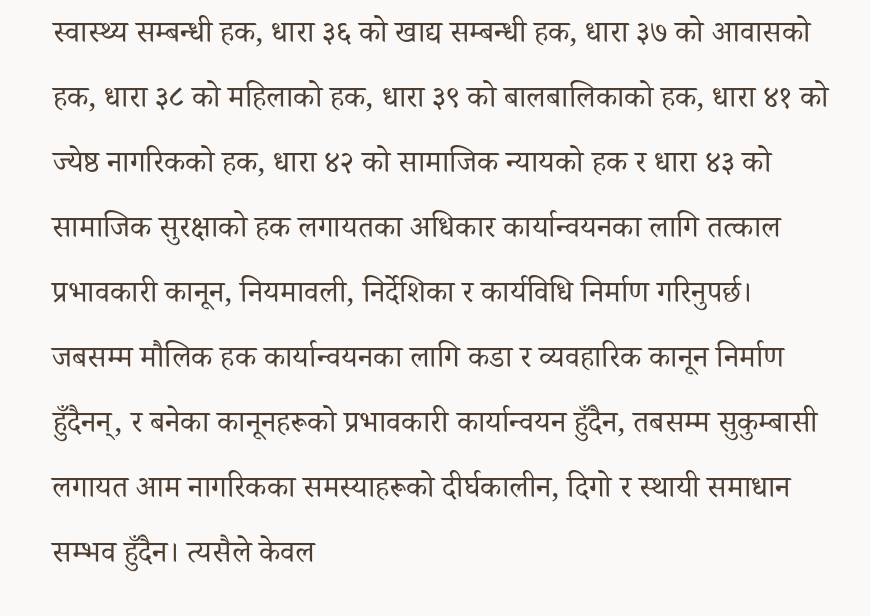स्वास्थ्य सम्बन्धी हक, धारा ३६ को खाद्य सम्बन्धी हक, धारा ३७ को आवासको हक, धारा ३८ को महिलाको हक, धारा ३९ को बालबालिकाको हक, धारा ४१ को ज्येष्ठ नागरिकको हक, धारा ४२ को सामाजिक न्यायको हक र धारा ४३ को सामाजिक सुरक्षाको हक लगायतका अधिकार कार्यान्वयनका लागि तत्काल प्रभावकारी कानून, नियमावली, निर्देशिका र कार्यविधि निर्माण गरिनुपर्छ।
जबसम्म मौलिक हक कार्यान्वयनका लागि कडा र व्यवहारिक कानून निर्माण हुँदैनन्, र बनेका कानूनहरूको प्रभावकारी कार्यान्वयन हुँदैन, तबसम्म सुकुम्बासी लगायत आम नागरिकका समस्याहरूको दीर्घकालीन, दिगो र स्थायी समाधान सम्भव हुँदैन। त्यसैले केवल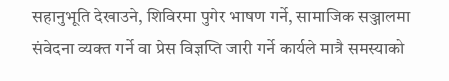सहानुभूति देखाउने, शिविरमा पुगेर भाषण गर्ने, सामाजिक सञ्जालमा संवेदना व्यक्त गर्ने वा प्रेस विज्ञप्ति जारी गर्ने कार्यले मात्रै समस्याको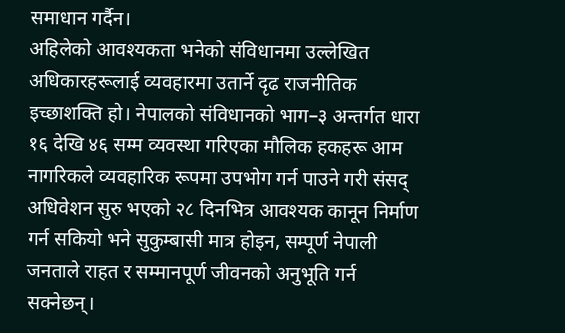समाधान गर्दैन।
अहिलेको आवश्यकता भनेको संविधानमा उल्लेखित अधिकारहरूलाई व्यवहारमा उतार्ने दृढ राजनीतिक इच्छाशक्ति हो। नेपालको संविधानको भाग–३ अन्तर्गत धारा १६ देखि ४६ सम्म व्यवस्था गरिएका मौलिक हकहरू आम नागरिकले व्यवहारिक रूपमा उपभोग गर्न पाउने गरी संसद् अधिवेशन सुरु भएको २८ दिनभित्र आवश्यक कानून निर्माण गर्न सकियो भने सुकुम्बासी मात्र होइन, सम्पूर्ण नेपाली जनताले राहत र सम्मानपूर्ण जीवनको अनुभूति गर्न सक्नेछन्।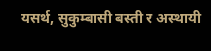यसर्थ, सुकुम्बासी बस्ती र अस्थायी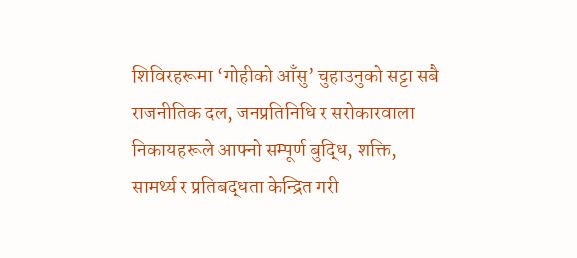शिविरहरूमा ‘गोहीको आँसु’ चुहाउनुको सट्टा सबै राजनीतिक दल, जनप्रतिनिधि र सरोकारवाला निकायहरूले आफ्नो सम्पूर्ण बुद्धि, शक्ति, सामर्थ्य र प्रतिबद्धता केन्द्रित गरी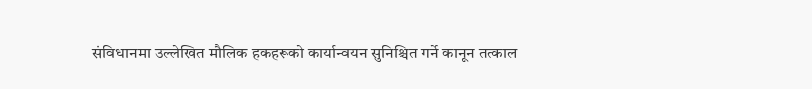संविधानमा उल्लेखित मौलिक हकहरूको कार्यान्वयन सुनिश्चित गर्ने कानून तत्काल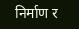निर्माण र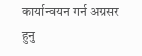कार्यान्वयन गर्न अग्रसर हुनु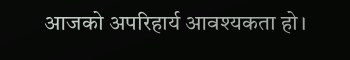आजको अपरिहार्य आवश्यकता हो।